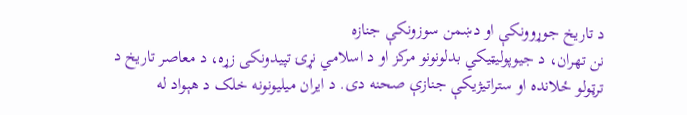د تاریخ جوړوونکې او دښمن سوزونکې جنازه
نن تهران، د جیوپولیټیکي بدلونونو مرکز او د اسلامي نړۍ تپیدونکی زړه، د معاصر تاریخ د ترټولو ځلانده او ستراتیژیکې جنازې صحنه دی. د ایران میلیونونه خلک د هېواد له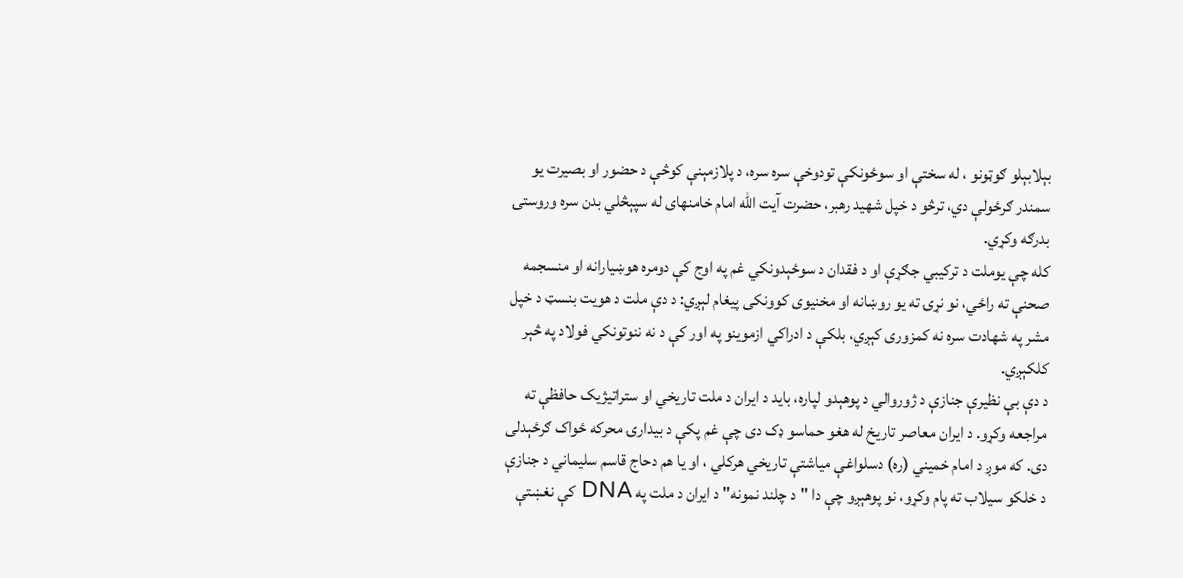بېلابېلو ګوټونو ، له سختې او سوځونکې تودوخې سره سره، د پلازمېنې کوڅې د حضور او بصیرت یو سمندر ګرځولې دي، ترڅو د خپل شهید رهبر، حضرت آیت الله امام خامنهای له سپېڅلي بدن سره وروستۍ بدرګه وکړي.
کله چې یوملت د ترکیبي جګړې او د فقدان د سوځېدونکي غم په اوج کې دومره هوښیارانه او منسجمه صحنې ته راځي، نو نړۍ ته یو روښانه او مخنیوی کوونکی پیغام لېږي: د دې ملت د هویت بنسټ د خپل مشر په شهادت سره نه کمزوری کېږي، بلکې د ادراکي ازموینو په اور کې د نه ننوتونکي فولاد په څېر کلکېږي.
د دې بې نظیرې جنازې د ژوروالي د پوهېدو لپاره، باید د ایران د ملت تاریخي او ستراتیژیک حافظې ته مراجعه وکړو. د ایران معاصر تاریخ له هغو حماسو ډک دی چې غم پکې د بیدارۍ محرکه ځواک ګرځېدلی دی. که موږ د امام خمیني (ره) دسلواغې میاشتې تاریخي هرکلي ، او یا هم دحاج قاسم سلیماني د جنازې د خلکو سیلاب ته پام وکړو، نو پوهېږو چې دا "د چلند نمونه" د ایران د ملت په DNA کې نغښتې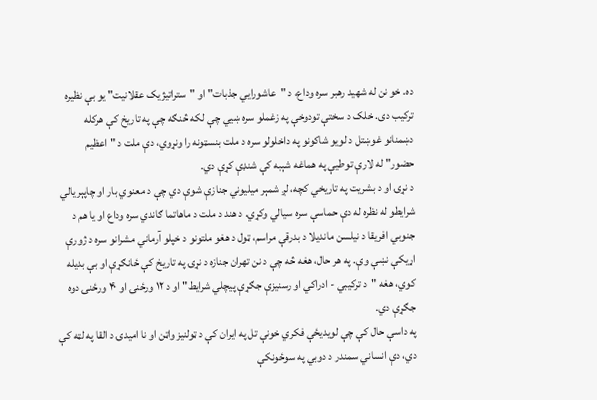ده. خو نن له شهید رهبر سره وداع، د "عاشورايي جذبات" او "ستراتیژیک عقلانیت" یو بې نظیره ترکیب دی. خلک د سختې تودوخې په زغملو سره ښیي چې لکه څنګه چې په تاریخ کې هرکله دښمنانو غوښتل د لویو شاکونو په داخلولو سره د ملت بنسټونه را ونړوي، دې ملت د "اعظیم حضور" له لارې توطیې په هماغه شېبه کې شنډې کړې دي.
د نړۍ او د بشریت په تاریخي کچه، لږ شمېر میلیوني جنازې شوې دي چې د معنوي بار او چاپېریالي شرایطو له نظره له دې حماسې سره سیالي وکړي. د هند د ملت د ماهاتما ګاندي سره وداع او یا هم د جنوبي افریقا د نیلسن ماندیلا د بدرقې مراسم، ټول د هغو ملتونو د خپلو آرماني مشرانو سره د ژورې اړیکې نښې وې. په هر حال، هغه څه چې د نن تهران جنازه د نړۍ په تاریخ کې ځانګړې او بې بدیله کوي، هغه "د ترکیبي - ادراکي او رسنیزې جګړې پیچلي شرایط" او د ۱۲ ورځنۍ او ۴۰ ورځنۍ دوه جګړې دي.
په داسې حال کې چې لویدیځې فکري خونې تل په ایران کې د ټولنیز واټن او نا امیدۍ د القا په لټه کې دي، دې انساني سمندر د دوبي په سوځونکې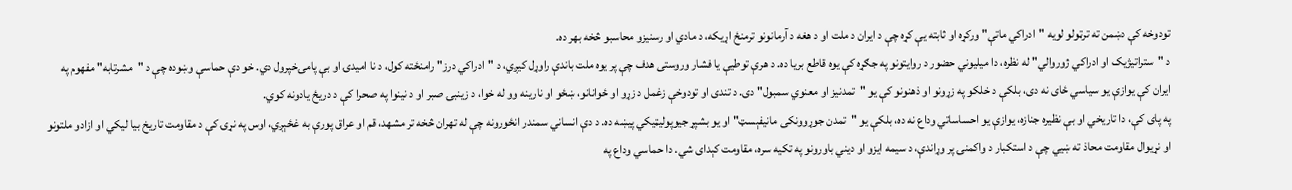تودوخه کې دښمن ته ترټولو لویه "ادراکي ماتې" ورکړه او ثابته یې کړه چې د ایران د ملت او د هغه د آرمانونو ترمنځ اړیکه، د مادي او رسنیزو محاسبو څخه بهر ده.
د "ستراتیژیک او ادراکي ژوروالي" له نظره، دا میلیوني حضور د روایتونو په جګړه کې یوه قاطع بریا ده. د هرې توطیې یا فشار وروستی هدف چې پر یوه ملت باندې راوړل کیږي، د "ادراکي درز" رامنځته کول، د نا امیدۍ او بې پامۍخپرول دي. خو دې حماسې وښوده چې د "مشرتابه" مفهوم په ایران کې یوازې یو سیاسي ځای نه دی، بلکې د خلکو په زړونو او ذهنونو کې یو "تمدنيز او معنوي سمبول" دی. د تندی او تودوخې زغمل د زړو او ځوانانو، ښځو او نارینه وو له خوا، د زینبۍ صبر او د نینوا په صحرا کې د دریځ یادونه کوي.
په پای کې، دا تاریخي او بې نظیره جنازه، یوازې یو احساساتي وداع نه ده، بلکې یو "تمدن جوړوونکی مانیفېسټ" او یو بشپړ جیوپولیټیکي پیښه ده. د دې انساني سمندر انځورونه چې له تهران څخه تر مشهد، قم او عراق پورې به غځېږي، اوس په نړۍ کې د مقاومت تاریخ بیا لیکي او ازادو ملتونو او نړیوال مقاومت محاذ ته ښيي چې د استکبار د واکمنۍ پر وړاندې، د سیمه ایزو او دیني باورونو په تکیه سره، مقاومت کېدای شي. دا حماسي وداع په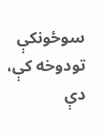سوځونکې تودوخه کې، دې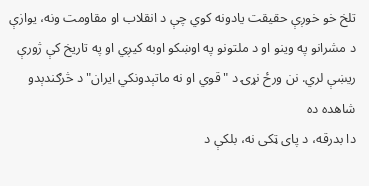تلخ خو خوږې حقیقت یادونه کوي چې د انقلاب او مقاومت ونه، یوازې د مشرانو په وینو او د ملتونو په اوښکو اوبه کیږي او په تاریخ کې ژورې ریښې لري. نن ورځ نړۍ د "قوي او نه ماتېدونکي ایران" د څرګندېدو شاهده ده
دا بدرقه، د پای ټکی نه، بلکې د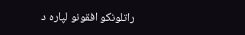راتلونکو افقونو لپاره د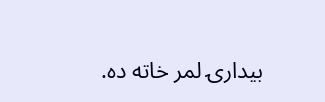بیدارۍ لمر خاته ده.